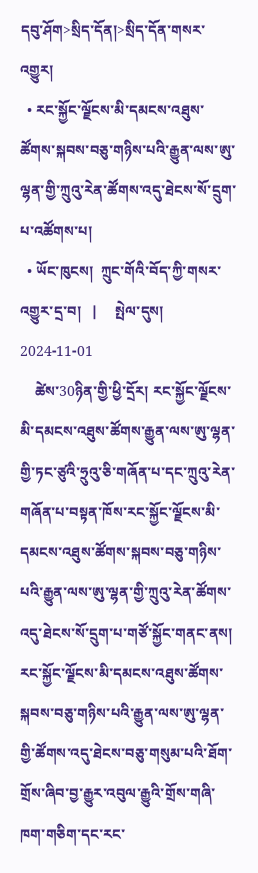དབུ་ཤོག>སྲིད་དོན།>སྲིད་དོན་གསར་འགྱུར།
  • རང་སྐྱོང་ལྗོངས་མི་དམངས་འཐུས་ཚོགས་སྐབས་བཅུ་གཉིས་པའི་རྒྱུན་ལས་ཨུ་ལྷན་གྱི་ཀྲུའུ་རེན་ཚོགས་འདུ་ཐེངས་སོ་དྲུག་པ་འཚོགས་པ།
  • ཡོང་ཁུངས།  ཀྲུང་གོའི་བོད་ཀྱི་གསར་འགྱུར་དྲ་བ།   |     སྤེལ་དུས།  2024-11-01
    ཚེས་30ཉིན་གྱི་ཕྱི་དྲོར། རང་སྐྱོང་ལྗོངས་མི་དམངས་འཐུས་ཚོགས་རྒྱུན་ལས་ཨུ་ལྷན་གྱི་ཏང་ཙུའི་ཧྲུའུ་ཅི་གཞོན་པ་དང་ཀྲུའུ་རེན་གཞོན་པ་བསྟན་ཁོས་རང་སྐྱོང་ལྗོངས་མི་དམངས་འཐུས་ཚོགས་སྐབས་བཅུ་གཉིས་པའི་རྒྱུན་ལས་ཨུ་ལྷན་གྱི་ཀྲུའུ་རེན་ཚོགས་འདུ་ཐེངས་སོ་དྲུག་པ་གཙོ་སྐྱོང་གནང་ནས། རང་སྐྱོང་ལྗོངས་མི་དམངས་འཐུས་ཚོགས་སྐབས་བཅུ་གཉིས་པའི་རྒྱུན་ལས་ཨུ་ལྷན་གྱི་ཚོགས་འདུ་ཐེངས་བཅུ་གསུམ་པའི་ཐོག་གྲོས་ཞིབ་བྱ་རྒྱུར་འབུལ་རྒྱུའི་གྲོས་གཞི་ཁག་གཅིག་དང་རང་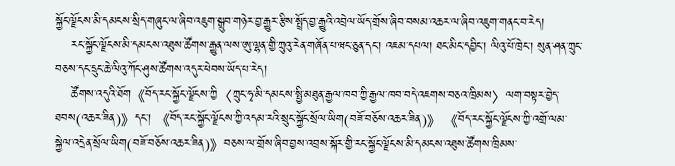སྐྱོང་ལྗོངས་མི་དམངས་སྲིད་གཞུང་ལ་ཞིབ་འཇུག་སྒྲུབ་གཉེར་བྱ་རྒྱུར་རྩིས་སྤྲོད་བྱ་རྒྱུའི་འབྲེལ་ཡོད་གྲོས་ཞིབ་བསམ་འཆར་ལ་ཞིབ་འཇུག་གནང་བ་རེད།
    རང་སྐྱོང་ལྗོངས་མི་དམངས་འཐུས་ཚོགས་རྒྱུན་ལས་ཨུ་ལྷན་གྱི་ཀྲུའུ་རེན་གཞོན་པ་ཝང་ཅུན་དང་། འཇམ་དཔལ། ཐང་མིང་དབྱིང་། ལིའུ་པོ་ཁྲེང་། སུན་ཤན་ཀྲུང་བཅས་དང་དྲུང་ཆེ་ལིའུ་ཀོང་ཤུས་ཚོགས་འདུར་ཕེབས་ཡོད་པ་རེད།
    ཚོགས་འདུའི་ཐོག《བོད་རང་སྐྱོང་ལྗོངས་ཀྱི〈ཀྲུང་ཧྭ་མི་དམངས་སྤྱི་མཐུན་རྒྱལ་ཁབ་ཀྱི་རྒྱལ་ཁབ་བདེ་འཇགས་བཅའ་ཁྲིམས〉ལག་བསྟར་བྱེད་ཐབས(འཆར་ཟིན)》དང་། 《བོད་རང་སྐྱོང་ལྗོངས་ཀྱི་འདམ་རའི་སྲུང་སྐྱོང་སྲོལ་ཡིག(བཟོ་བཅོས་འཆར་ཟིན)》 《བོད་རང་སྐྱོང་ལྗོངས་ཀྱི་འགྲོ་ལམ་སྐྱེལ་འདྲེན་སྲོལ་ཡིག(བཟོ་བཅོས་འཆར་ཟིན)》བཅས་ལ་གྲོས་ཞིབ་བྱས་འབྲས་སྐོར་གྱི་རང་སྐྱོང་ལྗོངས་མི་དམངས་འཐུས་ཚོགས་ཁྲིམས་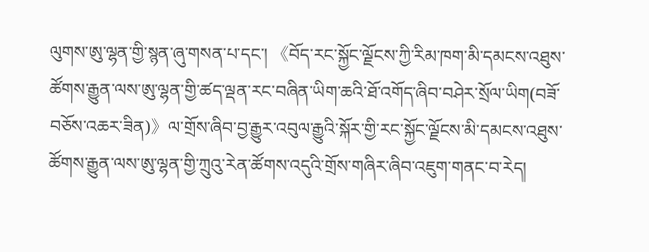ལུགས་ཨུ་ལྷན་གྱི་སྙན་ཞུ་གསན་པ་དང་། 《བོད་རང་སྐྱོང་ལྗོངས་ཀྱི་རིམ་ཁག་མི་དམངས་འཐུས་ཚོགས་རྒྱུན་ལས་ཨུ་ལྷན་གྱི་ཚད་ལྡན་རང་བཞིན་ཡིག་ཆའི་ཐོ་འགོད་ཞིབ་བཤེར་སྲོལ་ཡིག(བཟོ་བཅོས་འཆར་ཟིན)》ལ་གྲོས་ཞིབ་བྱ་རྒྱུར་འབུལ་རྒྱུའི་སྐོར་གྱི་རང་སྐྱོང་ལྗོངས་མི་དམངས་འཐུས་ཚོགས་རྒྱུན་ལས་ཨུ་ལྷན་གྱི་ཀྲུའུ་རེན་ཚོགས་འདུའི་གྲོས་གཞིར་ཞིབ་འཇུག་གནང་བ་རེད།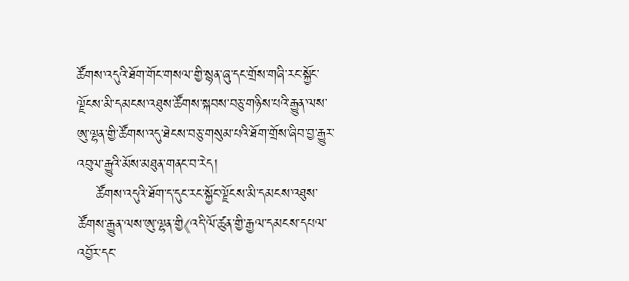ཚོགས་འདུའི་ཐོག་གོང་གསལ་གྱི་སྙན་ཞུ་དང་གྲོས་གཞི་རང་སྐྱོང་ལྗོངས་མི་དམངས་འཐུས་ཚོགས་སྐབས་བཅུ་གཉིས་པའི་རྒྱུན་ལས་ཨུ་ལྷན་གྱི་ཚོགས་འདུ་ཐེངས་བཅུ་གསུམ་པའི་ཐོག་གྲོས་ཞིབ་བྱ་རྒྱུར་འབུལ་རྒྱུའི་མོས་མཐུན་གནང་བ་རེད།
    ཚོགས་འདུའི་ཐོག་ད་དུང་རང་སྐྱོང་ལྗོངས་མི་དམངས་འཐུས་ཚོགས་རྒྱུན་ལས་ཨུ་ལྷན་གྱི《འདི་ལོ་ཚུན་གྱི་རྒྱལ་དམངས་དཔལ་འབྱོར་དང་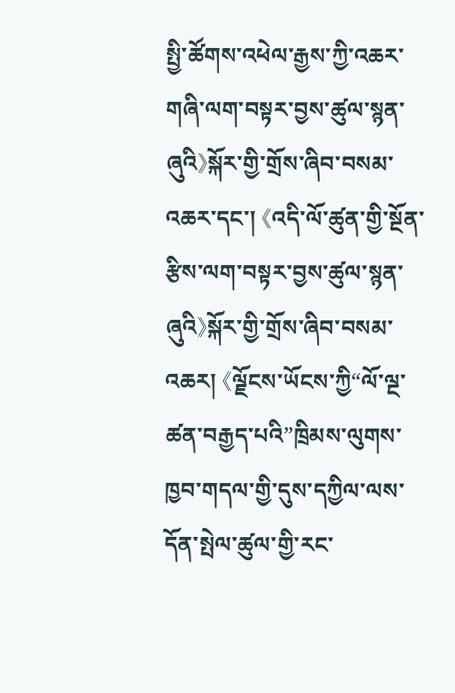སྤྱི་ཚོགས་འཕེལ་རྒྱས་ཀྱི་འཆར་གཞི་ལག་བསྟར་བྱས་ཚུལ་སྙན་ཞུའི》སྐོར་གྱི་གྲོས་ཞིབ་བསམ་འཆར་དང་། 《འདི་ལོ་ཚུན་གྱི་སྔོན་རྩིས་ལག་བསྟར་བྱས་ཚུལ་སྙན་ཞུའི》སྐོར་གྱི་གྲོས་ཞིབ་བསམ་འཆར། 《ལྗོངས་ཡོངས་ཀྱི“ལོ་ལྔ་ཚན་བརྒྱད་པའི”ཁྲིམས་ལུགས་ཁྱབ་གདལ་གྱི་དུས་དཀྱིལ་ལས་དོན་སྤེལ་ཚུལ་གྱི་རང་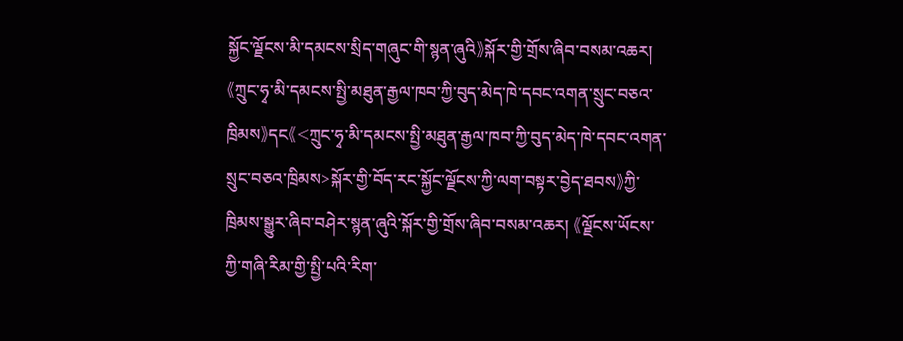སྐྱོང་ལྗོངས་མི་དམངས་སྲིད་གཞུང་གི་སྙན་ཞུའི》སྐོར་གྱི་གྲོས་ཞིབ་བསམ་འཆར། 《ཀྲུང་ཧྭ་མི་དམངས་སྤྱི་མཐུན་རྒྱལ་ཁབ་ཀྱི་བུད་མེད་ཁེ་དབང་འགན་སྲུང་བཅའ་ཁྲིམས》དང《<ཀྲུང་ཧྭ་མི་དམངས་སྤྱི་མཐུན་རྒྱལ་ཁབ་ཀྱི་བུད་མེད་ཁེ་དབང་འགན་སྲུང་བཅའ་ཁྲིམས>སྐོར་གྱི་བོད་རང་སྐྱོང་ལྗོངས་ཀྱི་ལག་བསྟར་བྱེད་ཐབས》ཀྱི་ཁྲིམས་སྒྱུར་ཞིབ་བཤེར་སྙན་ཞུའི་སྐོར་གྱི་གྲོས་ཞིབ་བསམ་འཆར། 《ལྗོངས་ཡོངས་ཀྱི་གཞི་རིམ་གྱི་སྤྱི་པའི་རིག་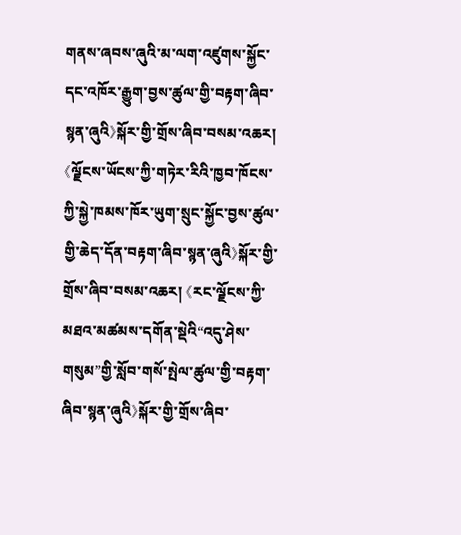གནས་ཞབས་ཞུའི་མ་ལག་འཛུགས་སྐྱོང་དང་འཁོར་རྒྱུག་བྱས་ཚུལ་གྱི་བརྟག་ཞིབ་སྙན་ཞུའི》སྐོར་གྱི་གྲོས་ཞིབ་བསམ་འཆར། 《ལྗོངས་ཡོངས་ཀྱི་གཏེར་རིའི་ཁྱབ་ཁོངས་ཀྱི་སྐྱེ་ཁམས་ཁོར་ཡུག་སྲུང་སྐྱོང་བྱས་ཚུལ་གྱི་ཆེད་དོན་བརྟག་ཞིབ་སྙན་ཞུའི》སྐོར་གྱི་གྲོས་ཞིབ་བསམ་འཆར། 《རང་ལྗོངས་ཀྱི་མཐའ་མཚམས་དགོན་སྡེའི“འདུ་ཤེས་གསུམ”གྱི་སློབ་གསོ་སྤེལ་ཚུལ་གྱི་བརྟག་ཞིབ་སྙན་ཞུའི》སྐོར་གྱི་གྲོས་ཞིབ་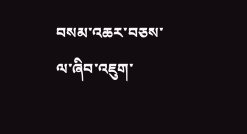བསམ་འཆར་བཅས་ལ་ཞིབ་འཇུག་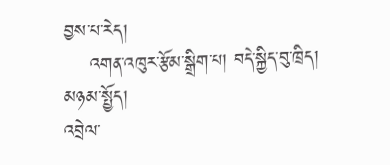བྱས་པ་རེད།
    འགན་འཁུར་རྩོམ་སྒྲིག་པ། བདེ་སྐྱིད་བུ་ཁྲིད།
མཉམ་སྤྱོད།
འབྲེལ་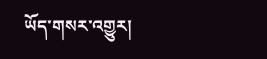ཡོད་གསར་འགྱུར།